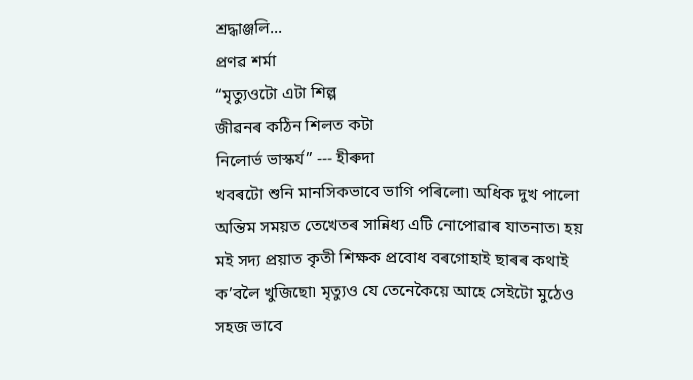শ্ৰদ্ধাঞ্জলি...
প্ৰণৱ শৰ্মা
“মৃত্যুওটো এটা শিল্প
জীৱনৰ কঠিন শিলত কটা
নিলোৰ্ভ ভাস্কৰ্য” --- হীৰুদা
খবৰটো শুনি মানসিকভাবে ভাগি পৰিলো৷ অধিক দুখ পালো অন্তিম সময়ত তেখেতৰ সান্নিধ্য এটি নোপোৱাৰ যাতনাত৷ হয় মই সদ্য প্ৰয়াত কৃতী শিক্ষক প্ৰবোধ বৰগোহাই ছাৰৰ কথাই ক’বলৈ খুজিছো৷ মৃত্যুও যে তেনেকৈয়ে আহে সেইটো মুঠেও সহজ ভাবে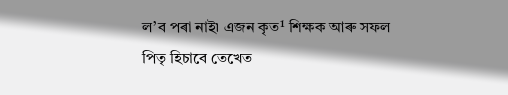ল’ব পৰা নাই৷ এজন কৃত¹ শিক্ষক আৰু সফল পিতৃ হিচাবে তেখেত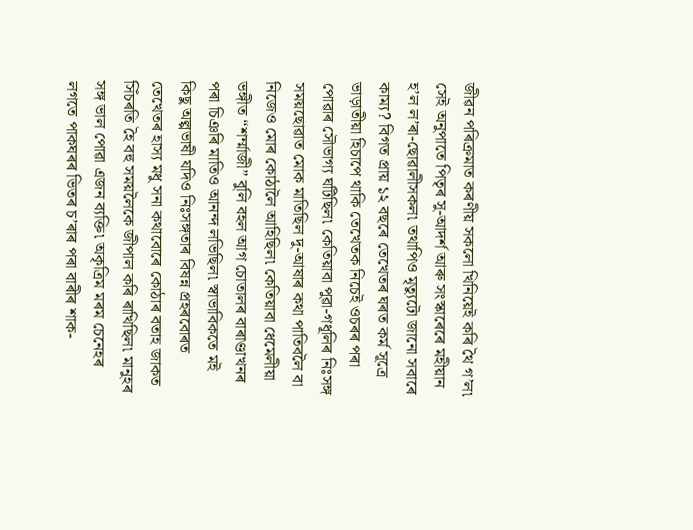জীৱন পৰিক্ৰমাত কৰণীয় সকলো খিনিয়েই কৰি থৈ গ’ল৷ সেই অনুপাতে পিতৃৰ সু-আদৰ্শ আৰু সংস্কাৰেৰে মহীয়ান হ’ল ল’ৰা-ছোৱালীসকল৷ তথাপিও মৃত্যুটো জানো সবাৰে কাম্য? বিগত প্ৰায় ১২ বছৰে তেখেতৰ ঘৰত কৰ্ম সূত্ৰে ভাড়াতীয়া হিচাপে থাকি তেখেতক নিচেই ওচৰৰ পৰা পোৱাৰ সৌভাগ্য ঘটিছিল৷ কেতিয়াবা পুৱা-গধূলিৰ নিঃসঙ্গ সময়ছোৱাত মোক মাতিছিল দু-আষাৰ কথা পাতিবলৈ বা নিজেও মোৰ কোঠালৈ আহিছিল৷ কেতিয়াবা ধেমেলীয়া ভঙ্গীত “শৰ্ম্মাজী” বুলি বহল আগ চোতালৰ বাৰাণ্ডাখনৰ পৰা চিঞৰি মাতিও আনন্দ লভিছিল৷ স্বাভাবিকতে মই কিছু অল্পভাষী যদিও নিঃসঙ্গতাৰ বিষন্ন প্ৰহৰবোৰত তেখেতৰ হাস্য মধু সনা কথাবোৰে কোঠাৰ বতাহ জাকত সিঁচৰতি হৈ বহু সময়লৈকে জীপাল কৰি ৰাখিছিল৷ মানুহৰ সঙ্গ ভাল পোৱা এজন ব্যক্তি৷ অকৃত্ৰিম মৰম চেনেহৰ লগতে পাকঘৰৰ ভিতৰ চ’ৰাৰ পৰা বাৰীৰ শাক-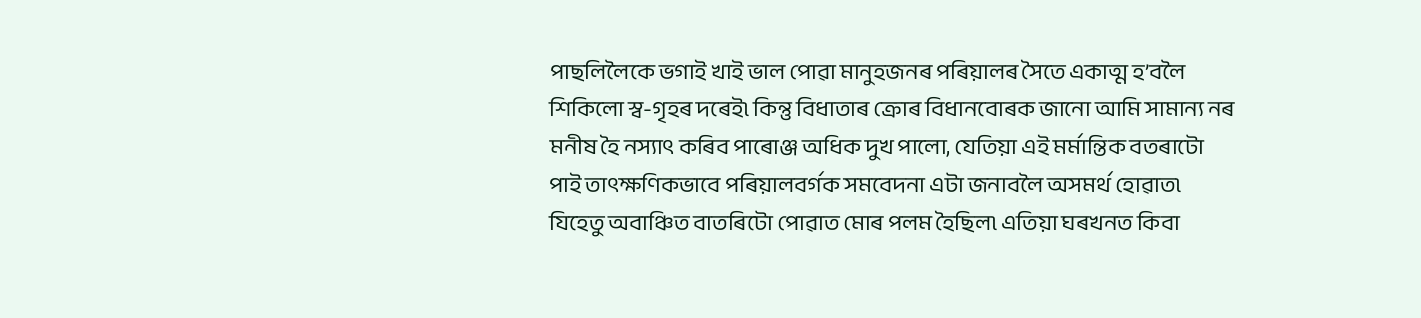পাছলিলৈকে ভগাই খাই ভাল পোৱা মানুহজনৰ পৰিয়ালৰ সৈতে একাত্ম হ’বলৈ শিকিলো স্ব-গৃহৰ দৰেই৷ কিন্তু বিধাতাৰ ক্ৰোৰ বিধানবোৰক জানো আমি সামান্য নৰ মনীষ হৈ নস্যাৎ কৰিব পাৰোঞ্জ অধিক দুখ পালো, যেতিয়া এই মৰ্মান্তিক বতৰাটো পাই তাৎক্ষণিকভাবে পৰিয়ালবৰ্গক সমবেদনা এটা জনাবলৈ অসমৰ্থ হোৱাত৷ যিহেতু অবাঞ্চিত বাতৰিটো পোৱাত মোৰ পলম হৈছিল৷ এতিয়া ঘৰখনত কিবা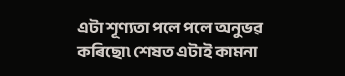এটা শূণ্যতা পলে পলে অনুভৱ কৰিছো৷ শেষত এটাই কামনা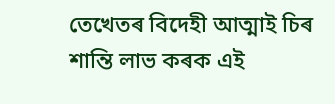তেখেতৰ বিদেহী আত্মাই চিৰ শান্তি লাভ কৰক এই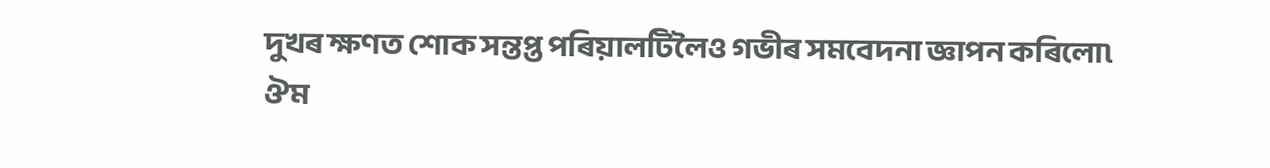দুখৰ ক্ষণত শোক সন্তপ্ত পৰিয়ালটিলৈও গভীৰ সমবেদনা জ্ঞাপন কৰিলো৷
ঔম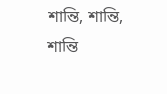শান্তি, শান্তি, শান্তি